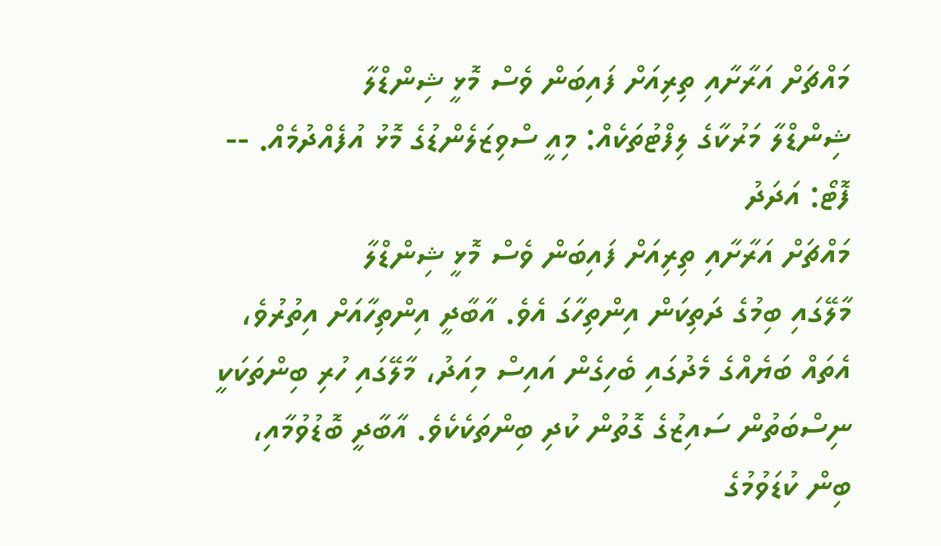މައްޗަށް އަރާށާއި ތިރިއަށް ފައިބަން ވެސް މޮޅީ ޝިންޑްލާ
ޝިންޑްލާ މަރުކާގެ ލިފްޓުތަކެއް: މިއީ ސްވިޒަލެންޑުގެ މޮޅު އުފެއްދުމެއް. -- ފޮޓޯ: އަދަދު
މައްޗަށް އަރާށާއި ތިރިއަށް ފައިބަން ވެސް މޮޅީ ޝިންޑްލާ
މާލޭގައި ބިމުގެ ދަތިކަން އިންތިހާގަ އެވެ. އާބާދީ އިންތިހާއަށް އިތުރުވެ، އެތައް ބަޔެއްގެ މެދުގައި ބެހިގެން އައިސް މިއަދު، މާލޭގައި ހުރި ބިންތަކަކީ ނިސްބަތުން ސައިޒުގެ ގޮތުން ކުދި ބިންތަކެކެވެ. އާބާދީ ބޮޑުވުމާއި، ބިން ކުޑަވުމުގެ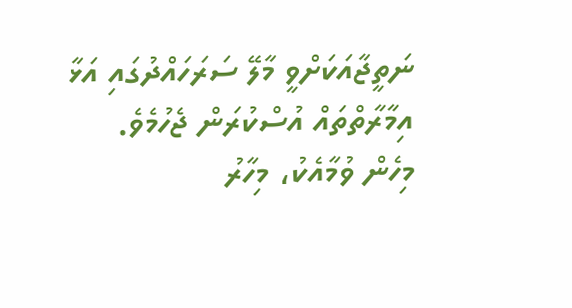ނަތީޖާއަކަށްވީ މާލޭ ސަރަހައްދުގައި އަޅާ އިމާރާތްތައް އުސްކުރަން ޖެހުމެވެ.
މިހެން ވުމާއެކު، މިހާރު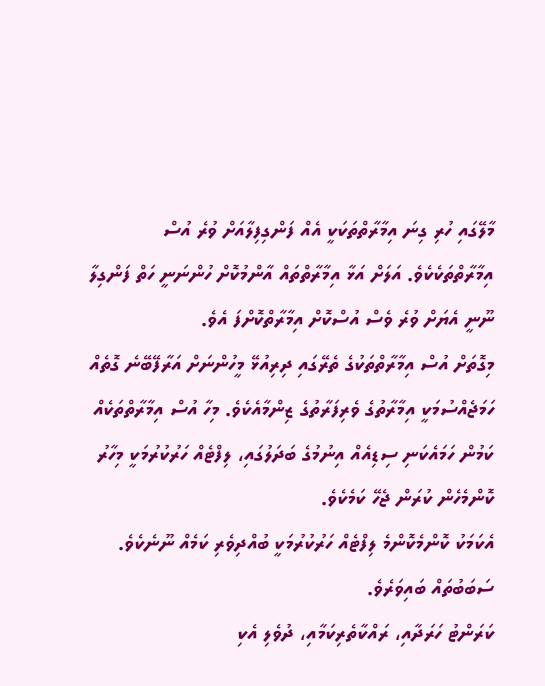މާލޭގައި ހުރި ގިނަ އިމާރާތްތަކަކީ އެއް ފަންގިފިލާއަށް ވުރެ އުސް އިމާރާތްތަކެކެވެ. އަލަށް އަޅާ އިމާރާތްތައް އާންމުކޮށް ހުންނަނީ ހަތް ފަންގިލާ ނޫނީ އެޔަށް ވުރެ ވެސް އުސްކޮށް އިމާރާތްކޮށްފަ އެވެ.
މިގޮތަށް އުސް އިމާރާތްތަކުގެ ތެރޭގައި ދިރިއުޅޭ މީހުންނަށް އަރާފޭބޭނެ ގޮތެއް ހަމަޖެއްސުމަކީ އިމާރާތުގެ ވެރިފަރާތުގެ ޒިންމާއެކެވެ. މިހާ އުސް އިމާރާތްތަކެއް ކަމުން ހަމައެކަނި ސިޑިއެއް އިނުމުގެ ބަދަލުގައި، ލިފްޓެއް ހަރުކުރުމަކީ މިހާރު ކޮންމެހެން ކުރަން ޖެހޭ ކަމެކެވެ.
އެކަމަކު ކޮންމެކޮންމެ ލިފްޓެއް ހަރުކުރުމަކީ ބުއްދިވެރި ކަމެއް ނޫނެކެވެ. ސަބަބުތައް ބައިވަރެވެ.
ކަރަންޓު ހަރަދާއި، ރައްކާތެރިކަމާއި، ދުވެލި އެކި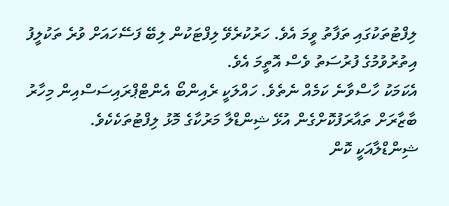ލިފްޓުތަކުގައި ތަފާތު ވީމަ އެވެ. ހަރުކުރެވޭ ލިފްޓަކުން ލިބޭ ފަސޭހައަށް ވުރެ ތަކުލީފު އިތުރުވުމުގެ ފުރުސަތު ވެސް އޮތީމަ އެވެ.
އެކަމަކު ހާސްވާނެ ކަމެއް ނެތެވެ. ހައްލަކީ ރެއިންބޯ އެންޓްޕްރައިސަސްއިން މިހާރު ބާޒާރަށް ތައާރަފުކޮށްގެން އުޅޭ ޝިންޑްލާ މަރުކާގެ މޮޅު ލިފްޓުތަކެކެވެ.
ޝިންޑްލާއަކީ ކޮން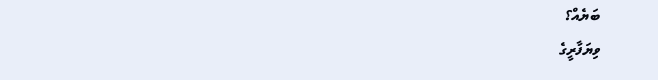ބަޔެއް؟
ވިޔަފާރީގެ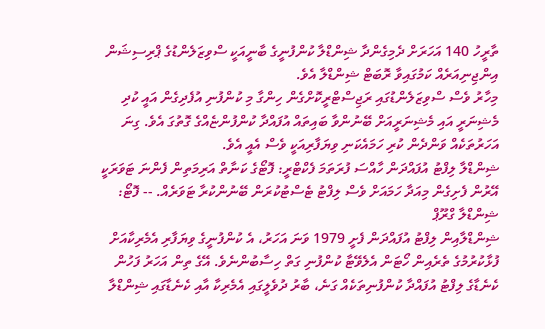ތާރީހު 140 އަހަރަށް ދެމިގެންދާ ޝިންޑްލާ ކުންފުނީގެ ބާނީއަކީ ސްވިޒަލެންޑުގެ ޕްރިސިޝަން އިންޖިނިއަރެއް ކަމުގައިވާ ރޮބަޓް ޝިންޑްލާ އެވެ.
މިހާރު ވެސް ސްވިޒަލެންޑުގައި ރަޖިސްޓްރީކޮށްގެން ހިންގާ މި ކުންފުނި އުފެދިގެން އައީ ކުދި މެޝިނަރީ އައި މެޝިނަރީއަށް ބޭނުންވާ ބައިތައް އުފައްދާ ކުންފުންޏެއްގެ ގޮތުގަ އެވެ. ގިނަ އަހަރުތަކެއް ވަންދެން ކުރި ހަމައެކަނި ވިޔަފާރިއަކީ ވެސް އެއީ އެވެ.
ޝިންޑްލާ ލިފްޓު އުފައްދަން ހާއްސަ ފުރަތަމަ ފެކްޓްރީ: ފޮޓޯގެ ކަނާތް އަރިމަތިން ފެންނަ ޓަވަރަކީ އޭރުން ފެށިގެން މިއަދާ ހަމައަށް ވެސް ލިފްޓު ޓެސްޓުކުރަން ބޭނުންކުރާ ޓަވަރެއް. -- ފޮޓޯ: ޝިންޑްލާ ގްރޫޕް
ޝިންޑްލާއިން ލިފްޓު އުފައްދަން ފެށީ 1979 ވަނަ އަހަރު، އެ ކުންފުނީގެ ވިޔަފާރި އެމެރިކާއަށް ފުޅާކުރުމުގެ ތެރެއިން ހޯޓަން އެލެވޭޓާ ކުންފުނި ގަތް ހިސާބުންނެވެ. އޭގެ ތިން އަހަރު ފަހުން ކެނެޑާގެ ލިފްޓު އުފައްދާ ކުންފުނިތަކެއް ގަނެ، ބާރު ދުވެލީގައި އެމެރިކާ އާއި ކެނެޑާގައި ޝިންޑްލާ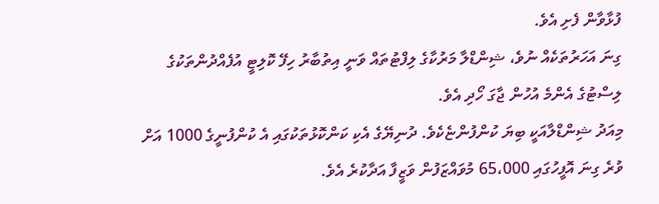ފުޅާވާން ފެށި އެވެ.
ގިނަ އަހަރުތަކެއް ނުވެ، ޝިންޑްލާ މަރުކާގެ ލިފްޓުތައް ވަނީ އިތުބާރު ހިފޭ ކޮލިޓީ އުފެއްދުންތަކުގެ ލިސްޓުގެ އެންމެ އުހުން ޖާގަ ހޯދި އެވެ.
މިއަދު ޝިންޑްލާއަކީ ބިޔަ ކުންފުންޏެކެވެ. ދުނިޔޭގެ އެކި ކަންކޮޅުތަކުގައި އެ ކުންފުނީގެ 1000 އަށް ވުރެ ގިނަ އޮފީހުގައި 65،000 މުވައްޒަފުން ވަޒީފާ އަދާކުރެ އެވެ.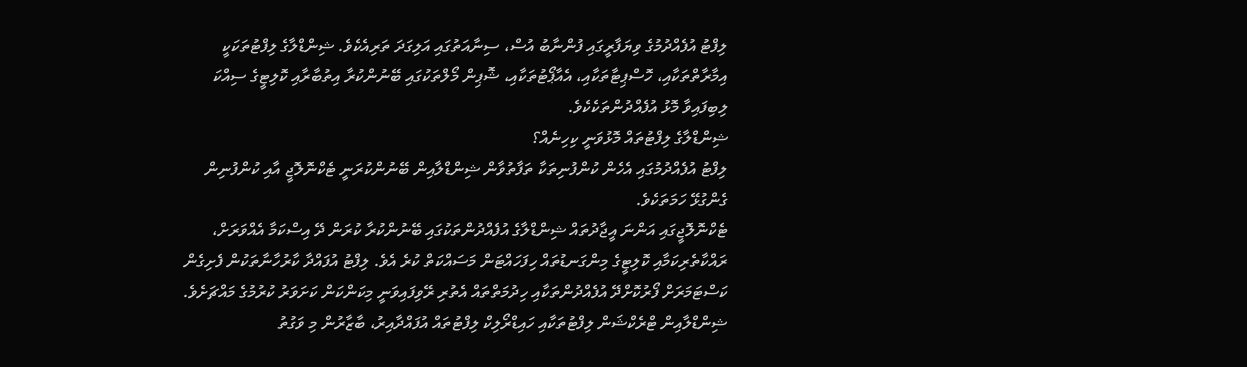ލިފްޓު އުފެއްދުމުގެ ވިޔަފާރީގައި ފުންނާބު އުސް، ސިނާއަތުގައި އަލިގަދަ ތަރިއެކެވެ. ޝިންޑްލާގެ ލިފްޓުތަކަކީ އިމާރާތްތަކާއި، ހޮސްޕިޓާތަކާއި، އެއާޕޯޓުތަކާއި، ޝޮޕިން މޯލްތަކުގައި ބޭނުންކުރާ އިތުބާރާއި ކޮލިޓީގެ ސިއްކަ ލިބިފައިވާ މޮޅު އުފެއްދުންތަކެކެވެ.
ޝިންޑްލާގެ ލިފްޓުތައް މޮޅުވަނީ ކިހިނެއް؟
ލިފްޓު އުފެއްދުމުގައި އެހެން ކުންފުނިތަކާ ތަފާތުވާން ޝިންޑްލާއިން ބޭނުންކުރަނީ ޓެކްނޮލޮޖީ އާއި ކުންފުނިން ގެންގުޅޭ ހަމަތަކެވެ.
ޓެކްނޮލޮޖީގައި އަންނަ އީޖާދުތައް ޝިންޑްލާގެ އުފެއްދުންތަކުގައި ބޭނުންކުރާ ކުރަން ދޭ އިސްކަމާ އެއްވަރަށް، ރައްކާތެރިކަމާއި ކޮލިޓީގެ މިންގަނޑުތައް ހިފަހައްޓަން މަސައްކަތް ކުރެ އެވެ. ލިފްޓު އުފައްދާ ކާރުހާނާތަކުން ފެށިގެން ކަސްޓަމަރަށް ފޯރުކޮށްދޭ އުފެއްދުންތަކާއި ހިދުމަތްތައް އެތުރި ރޭވިފައިވަނީ މިކަންކަން ކަށަވަރު ކުރުމުގެ މައްޗަށެވެ.
ޝިންޑްލާއިން ޓްރެކްޝަން ލިފްޓުތަކާއި ހައިޑްރޯލިކް ލިފްޓުތައް އުފައްދާއިރު، ބާޒާރުން މި ވަގުތު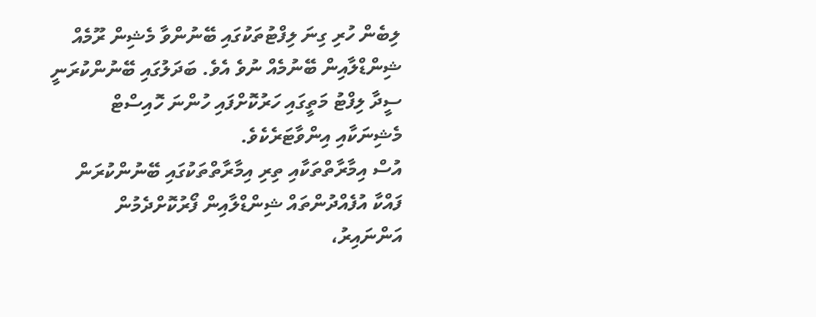ލިބެން ހުރި ގިނަ ލިފްޓުތަކުގައި ބޭނުންވާ މެޝިން ރޫމެއް ޝިންޑްލާއިން ބޭނުމެއް ނުވެ އެވެ. ބަދަލުގައި ބޭނުންކުރަނީ ސީދާ ލިފްޓު މަތީގައި ހަރުކޮށްފައި ހުންނަ ހޮއިސްޓް މެޝިނަކާއި އިންވާޓަރެކެވެ.
އުސް އިމާރާތްތަކާއި ތިރި އިމާރާތްތަކުގައި ބޭނުންކުރަން ފައްކާ އުފެއްދުންތައް ޝިންޑްލާއިން ފޯރުކޮށްދެމުން އަންނައިރު،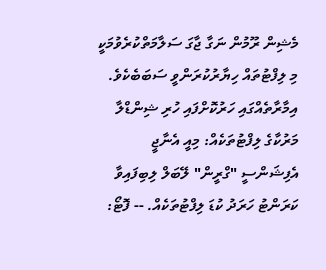މެޝިން ރޫމުން ނަގާ ޖާގަ ސަލާމަތްކުރެވުމަކީ މި ލިފްޓުތައް ހިޔާރުކުރަންވީ ސަބަބެކެވެ.
އިމާރާތެއްގައި ހަރުކޮށްފައި ހުރި ޝިންޑްލާ މަރުކާގެ ލިފްޓުތަކެއް: މިއީ އެނާޖީ އެފިޝަންސީ "ގްރީން" ލޭބަލް ލިބިފައިވާ ކަރަންޓު ހަރަދު ކުޑަ ލިފްޓުތަކެއް. -- ފޮޓޯ: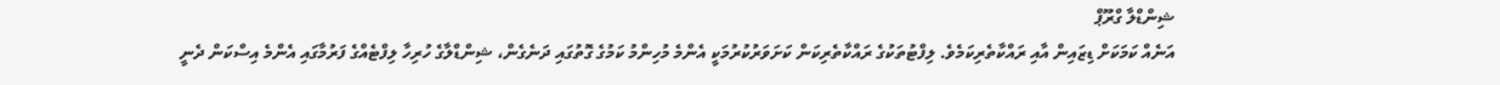ޝިންޑްލާ ގްރޫޕް
އަނެއް ކަމަކަށް ޑިޒައިން އާއި ރައްކާތެރިކަމެވެ. ލިފްޓުތަކުގެ ރައްކާތެރިކަން ކަށަވަރުކުރުމަކީ އެންމެ މުހިންމު ކަމުގެ ގޮތުގައި ދަނެގެން، ޝިންޑްލާގެ ހުރިހާ ލިފްޓެއްގެ ފަރުމާގައި އެންމެ އިސްކަން ދެނީ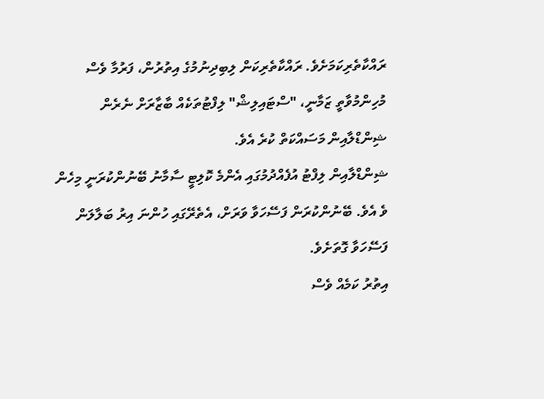ރައްކާތެރިކަމަށެވެ. ރައްކާތެރިކަން ލިބިދިނުމުގެ އިތުރުން، ފަރުމާ ވެސް މުހިންމުވާތީ ޒަމާނީ، "ސްޓައިލިޝް" ލިފްޓުތަކެއް ބާޒާރަށް ނެރެން ޝިންޑްލާއިން މަސައްކަތް ކުރެ އެވެ.
ޝިންޑްލާއިން ލިފްޓު އުފެއްދުމުގައި އެންމެ ކޮލިޓީ ސާމާނު ބޭނުންކުރަނީ މިހެން ވެ އެވެ. ބޭނުންކުރަން ފަސޭހަވާ ވަރަށް، އެތެރޭގައި ހުންނަ އިރު ބަލާލަން ފަސޭހަވާ ގޮތަށެވެ.
އިތުރު ކަމެއް ވެސް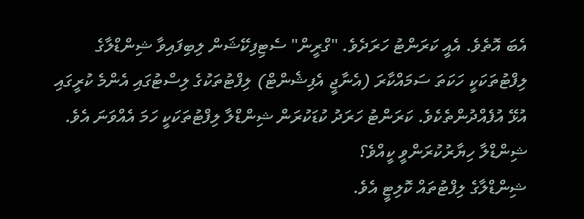އެބަ އޮތެވެ. އެއީ ކަރަންޓު ހަރަދެވެ. "ގްރީން" ސެޓިފިކޭޝަން ލިބިފައިވާ ޝިންޑްލާގެ ލިފްޓުތަކަކީ ހަކަތަ ސަމައްކާރަ (އެނާޖީ އެފިޝެންޓް) ލިފްޓުތަކުގެ ލިސްޓުގައި އެންމެ ކުރީގައި އުޅޭ އުފެއްދުންތެކެވެ. ކަރަންޓު ހަރަދު ކުޑަކުރަން ޝިންޑްލާ ލިފްޓުތަކަކީ ހަމަ އެއްވަނަ އެވެ.
ޝިންޑްލާ ހިޔާރުކުރަންވީ ކީއްވެ؟
ޝިންޑްލާގެ ލިފްޓުތައް ކޮލިޓީ އެވެ.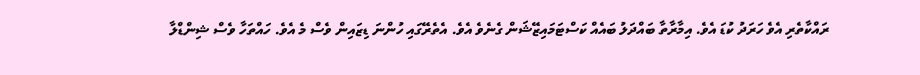ރައްކާތެރި އެވެ ހަރަދު ކުޑަ އެވެ. އިމާރާތާ ބައްދަލު ބައެއް ކަސްޓަމައިޒޭޝަން ގެނެވެ އެވެ. އެތެރޭގައި ހުންނަ ޑިޒައިން ވެސް މެ އެވެ. ހައްތަހާ ވެސް ޝިންޑްލާ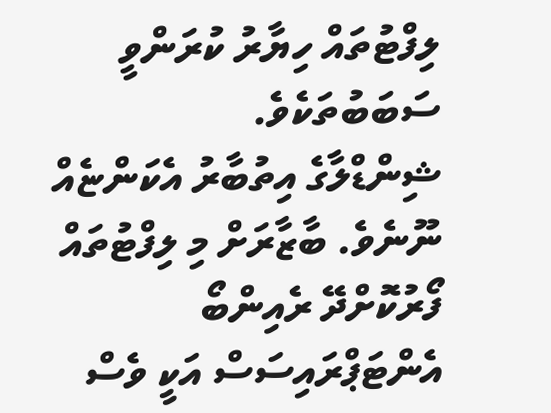ލިފްޓުތައް ހިޔާރު ކުރަންވީ ސަބަބުތަކެވެ.
ޝިންޑްލާގެ އިތުބާރު އެކަންޏެއް ނޫނެވެ. ބާޒާރަށް މި ލިފްޓުތައް ފޯރުކޮށްދޭ ރެއިންބޯ އެންޓަޕްރައިސަސް އަކީ ވެސް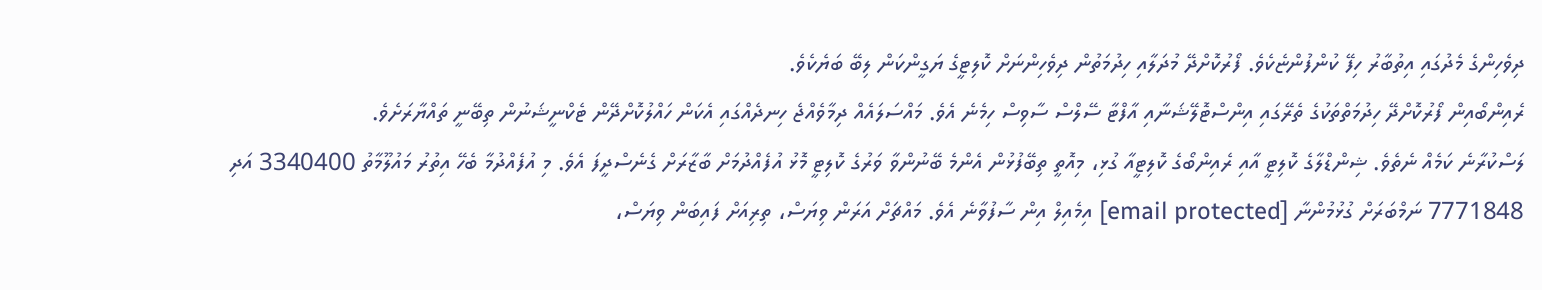ދިވެހިންގެ މެދުގައި އިތުބާރު ހިފޭ ކުންފުންޏެކެވެ. ފޯރުކޮށްދޭ މުދަލާއި ހިދުމަތުން ދިވެހިންނަށް ކޮލިޓީގެ ޔަގީންކަން ލިބޭ ބަޔެކެވެ.
ރެއިންބޯއިން ފޯރުކޮށްދޭ ހިދުމަތްތަކުގެ ތެރޭގައި އިންސްޓޮލޭޝަނާއި އާފްޓާ ސޭލްސް ސާވިސް ހިމެނެ އެވެ. މައްސަލައެއް ދިމާވެއްޖެ ހިނދެއްގައި އެކަން ހައްލުކޮށްދޭން ޓެކްނީޝަނުން ތިބޭނީ ތައްޔާރަށެވެ.
ލަސްކުރާނެ ކަމެއް ނެތެވެ. ޝިންޑްލާގެ ކޮލިޓީ އާއި ރެއިންބޯގެ ކޮލިޓީއާ ގުޅި، މިއޮތީ ތިބޭފުޅުން އެންމެ ބޭނުންވާ ވަރުގެ ކޮލިޓީ މޮޅު އުފެއްދުމަށް ބާޒާރަށް ގެނެސްދީފަ އެވެ. މި އުފެއްދުމާ ބެހޭ އިތުރު މައުލޫމާތު 3340400 އަދި 7771848 ނަމްބަރަށް ގުޅުމުންނާ [email protected] އިމެއިލް އިން ސާފުވާނެ އެވެ. މައްޗަށް އަރަން ވިޔަސް، ތިރިއަށް ފައިބަން ވިޔަސް،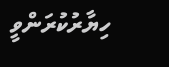ހިޔާރުކުރަންވީ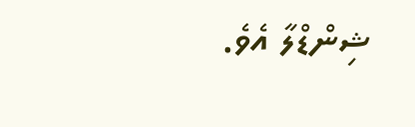ޝިންޑްލާ އެވެ.